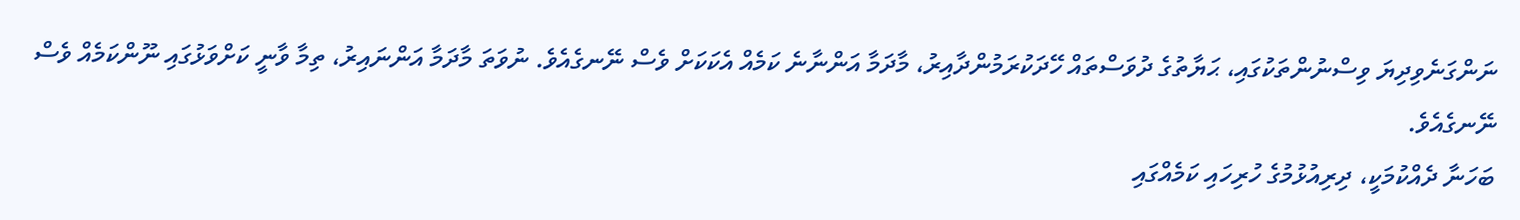ނަންގަނެވިދިޔަ ވިސްނުންތަކުގައި، ޙަޔާތުގެ ދުވަސްތައް ހޭދަކުރަމުންދާއިރު، މާދަމާ އަންނާނެ ކަމެއް އެކަކަށް ވެސް ނޭނގެއެވެ. ނުވަތަ މާދަމާ އަންނައިރު، ތިމާ ވާނީ ކަށްވަޅުގައި ނޫންކަމެއް ވެސް ނޭނގެއެވެ.
ބަހަނާ ދެއްކުމަކީ، ދިރިއުޅުމުގެ ހުރިހައި ކަމެއްގައި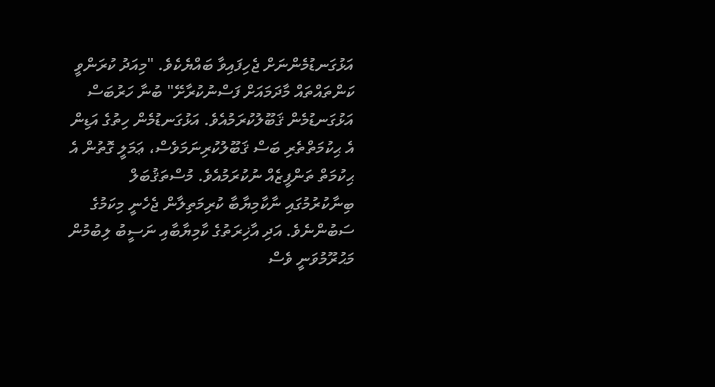އަޅުގަނޑުމެންނަށް ޖެހިފައިވާ ބައްޔެކެވެ. "މިއަދު ކުރަންވީ ކަންތައްތައް މާދަމައަށް ފަސްނުކުރާށޭ" ބުނާ ހަރުބަސް އަޅުގަނޑުމެން ޤަބޫލުކުރަމުއެވެ. އަޅުގަނޑުމެން ހިތުގެ އަޑިން އެ ޙިކުމަތްތެރި ބަސް ޤަބޫލުކުރިނަމަވެސް، ޢަމަލީ ގޮތުން އެ ޙިކުމަތް ތަންފީޒެއް ނުކުރަމުއެވެ. މުސްތަޤުބަލް ބިނާކުރުމުގައި ނާކާމިޔާބާ ކުރިމަތިލާން ޖެހެނީ މިކަމުގެ ސަބުންނެވެ. އަދި އާޚިރަތުގެ ކާމިޔާބާއި ނަސީބު ލިބުމުން މަޙުރޫމުވަނީ ވެސް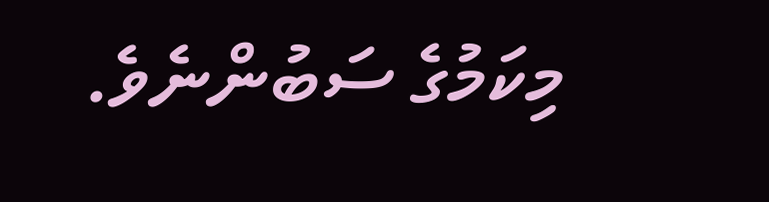މިކަމުގެ ސަބުންނެވެ.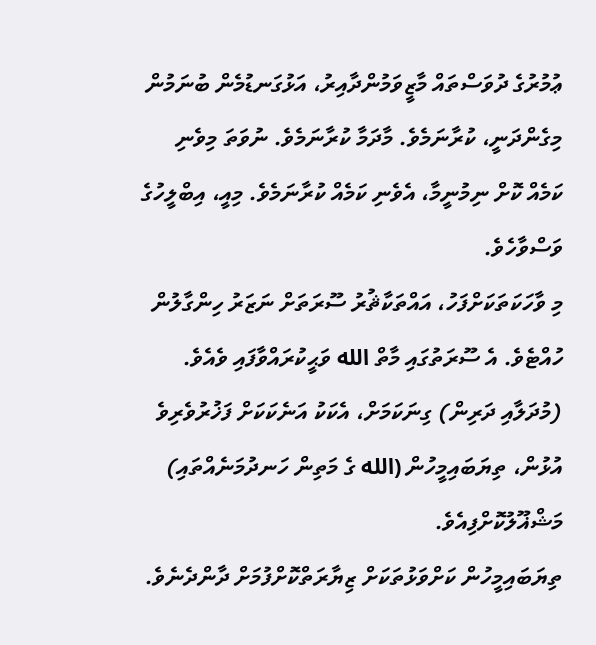ޢުމުރުގެ ދުވަސްތައް މާޒީވަމުންދާއިރު، އަޅުގަނޑުމެން ބުނަމުން މިގެންދަނީ، ކުރާނަމެވެ. މާދަމާ ކުރާނަމެވެ. ނުވަތަ މިވެނި ކަމެއް ކޮށް ނިމުނީމާ، އެވެނި ކަމެއް ކުރާނަމެވެ. މިއީ، އިބްލީހުގެ ވަސްވާހެވެ.
މި ވާހަކަތަކަށްފަހު، އައްތަކާޘުރު ސޫރަތަށް ނަޒަރު ހިންގާލުން ހުއްޓެވެ. އެ ސޫރަތުގައި މާތް الله ވަޙީކުރައްވާފައި ވެއެވެ.
(މުދަލާއި ދަރިން) ގިނަކަމަށް، އެކަކު އަނެކަކަށް ފަޚުރުވެރިވެ އުޅުން، ތިޔަބައިމީހުން (الله ގެ މަތިން ހަނދުމަނެއްތައި) މަޝްޣޫލުކޮށްފިއެވެ.
ތިޔަބައިމީހުން ކަށްވަޅުތަކަށް ޒިޔާރަތްކޮށްފުމަށް ދާންދެނެވެ.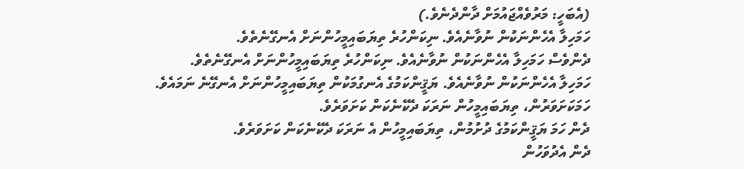(އެބަހީ: މަރުވެއްޖައުމަށް ދާންދެނެވެ.)
ހަމަހިލާ އެހެންނަކުން ނުވާނެއެވެ. ނިކަންހުރެ ތިޔަބައިމީހުންނަށް އެނގޭނެތެވެ.
ދެންވެސް ހަމަހިލާ އެހެންނަކުން ނުވާނެއެވެ. ނިކަންހުރެ ތިޔަބައިމީހުންނަށް އެނގޭނެތެވެ.
ހަމަހިލާ އެހެންނަކުން ނުވާނެއެވެ. ޔަޤީންކަމުގެ އެނގުމަކުން ތިޔަބައިމީހުންނަށް އެނގޭނެ ނަމައެވެ.
ހަމަކަށަވަރުން، ތިޔަބައިމީހުން ނަރަކަ ދެކޭނެކަން ކަށަވަރެވެ.
ދެން ހަމަ ޔަޤީންކަމުގެ ދުށުމުން، ތިޔަބައިމީހުން އެ ނަރަކަ ދެކޭނެކަން ކަށަވަރެވެ.
ދެން އެދުވަހުން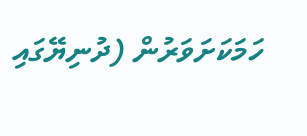ހަމަކަށަވަރުން (ދުނިޔޭގައި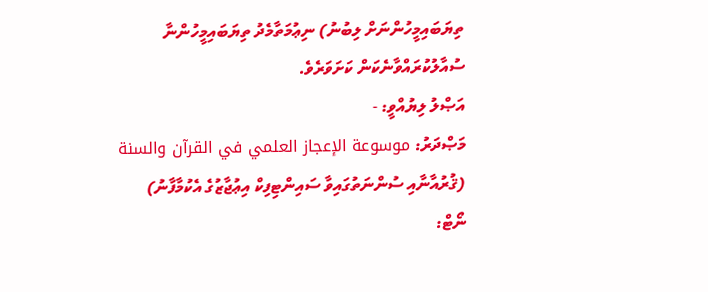ތިޔަބައިމީހުންނަށް ލިބުނު) ނިޢުމަތާމެދު ތިޔަބައިމީހުންނާ ސުއާލުކުރައްވާނެކަން ކަށަވަރެވެ.
އަޞްލު ލިޔުއްވީ: -
މަޞްދަރު: موسوعة الإعجاز العلمي في القرآن والسنة (ޤުރުއާނާއި ސުންނަތުގައިވާ ސައިންޓިފިކް އިޢުޖާޒުގެ އެކުމާފާނު)
ނޯޓް: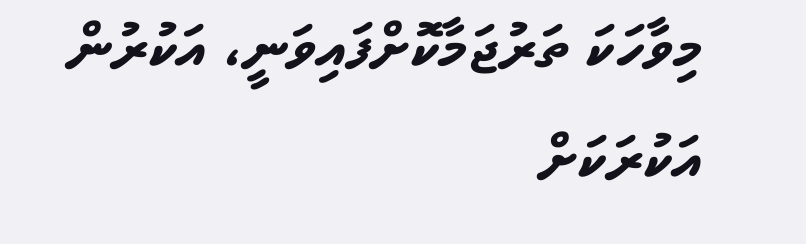މިވާހަކަ ތަރުޖަމާކޮށްފައިވަނީ، އަކުރުން އަކުރަކަށް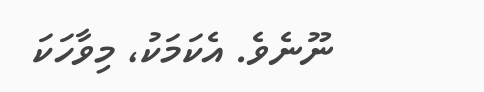ނޫނެވެ. އެކަމަކު، މިވާހަކަ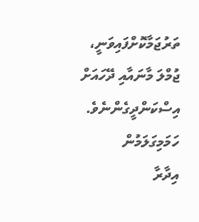ތަރުޖަމާކޮށްފައިވަނީ، ޖުމްލަ މާނައާއި ދޭހައަށް އިސްކަންދީގެންނެވެ.
ހަމަމިގަލަމުން
އިދާރާ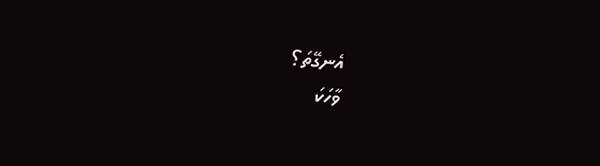އެނގޭތަ؟
ވާހަކަ